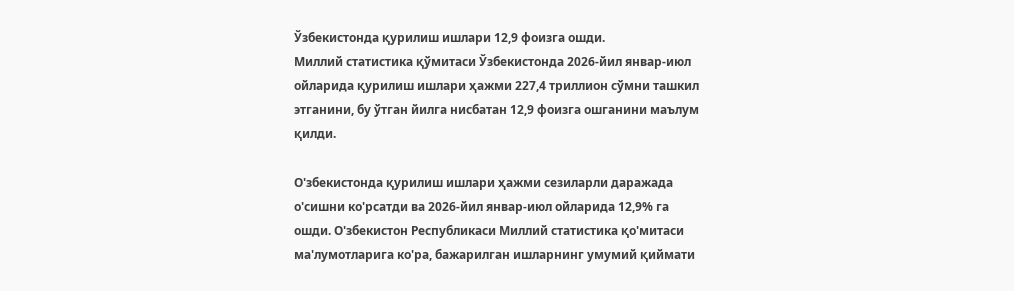Ўзбекистонда қурилиш ишлари 12,9 фоизга ошди.
Миллий статистика қўмитаси Ўзбекистонда 2026-йил январ-июл ойларида қурилиш ишлари ҳажми 227,4 триллион сўмни ташкил этганини, бу ўтган йилга нисбатан 12,9 фоизга ошганини маълум қилди.

О'збекистонда қурилиш ишлари ҳажми сезиларли даражада о'сишни ко'рсатди ва 2026-йил январ-июл ойларида 12,9% га ошди. О'збекистон Республикаси Миллий статистика қо'митаси ма'лумотларига ко'ра, бажарилган ишларнинг умумий қиймати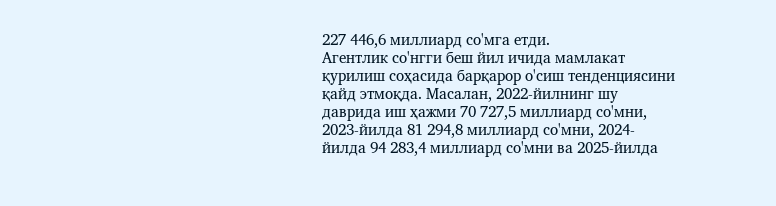227 446,6 миллиард со'мга етди.
Агентлик со'нгги беш йил ичида мамлакат қурилиш соҳасида барқарор о'сиш тенденциясини қайд этмоқда. Масалан, 2022-йилнинг шу даврида иш ҳажми 70 727,5 миллиард со'мни, 2023-йилда 81 294,8 миллиард со'мни, 2024-йилда 94 283,4 миллиард со'мни ва 2025-йилда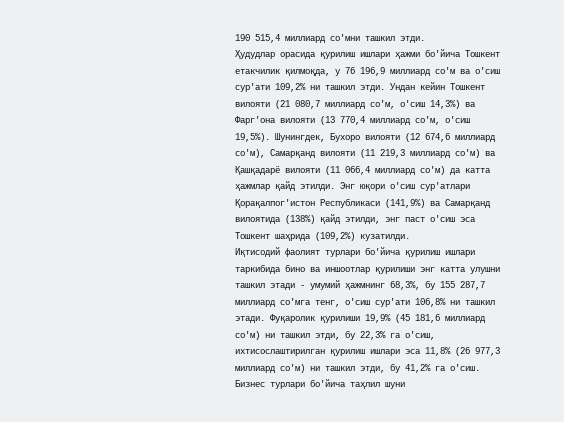190 515,4 миллиард со'мни ташкил этди.
Ҳудудлар орасида қурилиш ишлари ҳажми бо'йича Тошкент етакчилик қилмоқда, у 76 196,9 миллиард со'м ва о'сиш сур'ати 109,2% ни ташкил этди. Ундан кейин Тошкент вилояти (21 080,7 миллиард со'м, о'сиш 14,3%) ва Фарг'она вилояти (13 770,4 миллиард со'м, о'сиш 19,5%). Шунингдек, Бухоро вилояти (12 674,6 миллиард со'м), Самарқанд вилояти (11 219,3 миллиард со'м) ва Қашқадарё вилояти (11 066,4 миллиард со'м) да катта ҳажмлар қайд этилди. Энг юқори о'сиш сур'атлари Қорақалпог'истон Республикаси (141,9%) ва Самарқанд вилоятида (138%) қайд этилди, энг паст о'сиш эса Тошкент шаҳрида (109,2%) кузатилди.
Иқтисодий фаолият турлари бо'йича қурилиш ишлари таркибида бино ва иншоотлар қурилиши энг катта улушни ташкил этади - умумий ҳажмнинг 68,3%, бу 155 287,7 миллиард со'мга тенг, о'сиш сур'ати 106,8% ни ташкил этади. Фуқаролик қурилиши 19,9% (45 181,6 миллиард со'м) ни ташкил этди, бу 22,3% га о'сиш, ихтисослаштирилган қурилиш ишлари эса 11,8% (26 977,3 миллиард со'м) ни ташкил этди, бу 41,2% га о'сиш.
Бизнес турлари бо'йича таҳлил шуни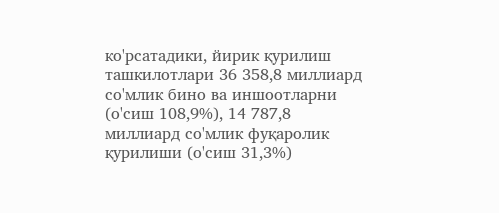ко'рсатадики, йирик қурилиш ташкилотлари 36 358,8 миллиард со'млик бино ва иншоотларни (о'сиш 108,9%), 14 787,8 миллиард со'млик фуқаролик қурилиши (о'сиш 31,3%)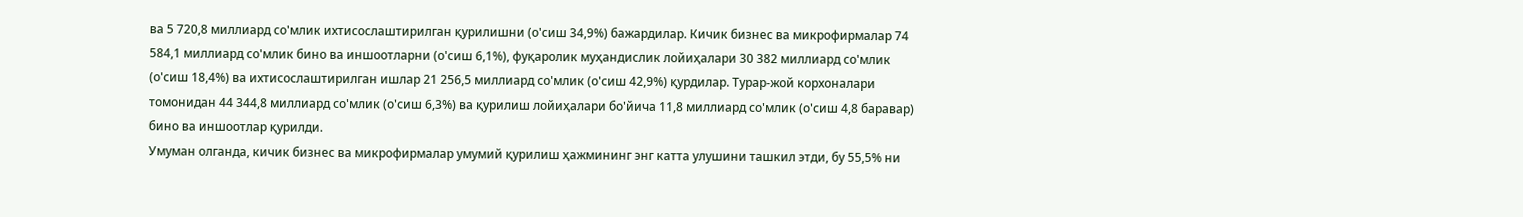ва 5 720,8 миллиард со'млик ихтисослаштирилган қурилишни (о'сиш 34,9%) бажардилар. Кичик бизнес ва микрофирмалар 74 584,1 миллиард со'млик бино ва иншоотларни (о'сиш 6,1%), фуқаролик муҳандислик лойиҳалари 30 382 миллиард со'млик (о'сиш 18,4%) ва ихтисослаштирилган ишлар 21 256,5 миллиард со'млик (о'сиш 42,9%) қурдилар. Турар-жой корхоналари томонидан 44 344,8 миллиард со'млик (о'сиш 6,3%) ва қурилиш лойиҳалари бо'йича 11,8 миллиард со'млик (о'сиш 4,8 баравар) бино ва иншоотлар қурилди.
Умуман олганда, кичик бизнес ва микрофирмалар умумий қурилиш ҳажмининг энг катта улушини ташкил этди, бу 55,5% ни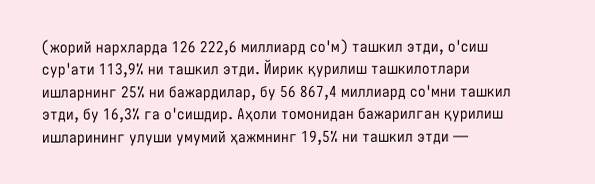(жорий нархларда 126 222,6 миллиард со'м) ташкил этди, о'сиш сур'ати 113,9% ни ташкил этди. Йирик қурилиш ташкилотлари ишларнинг 25% ни бажардилар, бу 56 867,4 миллиард со'мни ташкил этди, бу 16,3% га о'сишдир. Аҳоли томонидан бажарилган қурилиш ишларининг улуши умумий ҳажмнинг 19,5% ни ташкил этди —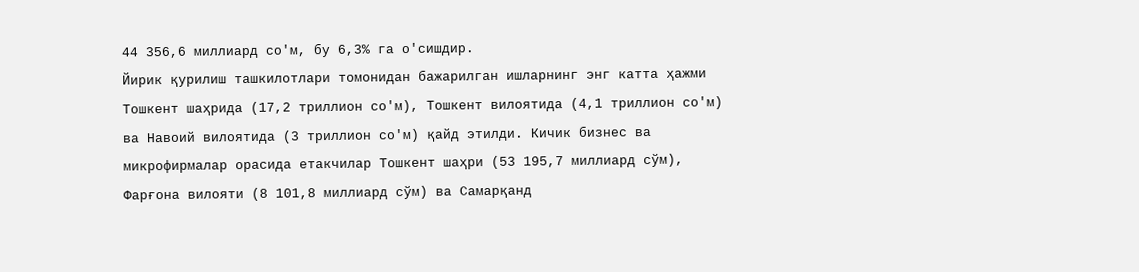44 356,6 миллиард со'м, бу 6,3% га о'сишдир.
Йирик қурилиш ташкилотлари томонидан бажарилган ишларнинг энг катта ҳажми Тошкент шаҳрида (17,2 триллион со'м), Тошкент вилоятида (4,1 триллион со'м) ва Навоий вилоятида (3 триллион со'м) қайд этилди. Кичик бизнес ва микрофирмалар орасида етакчилар Тошкент шаҳри (53 195,7 миллиард сўм), Фарғона вилояти (8 101,8 миллиард сўм) ва Самарқанд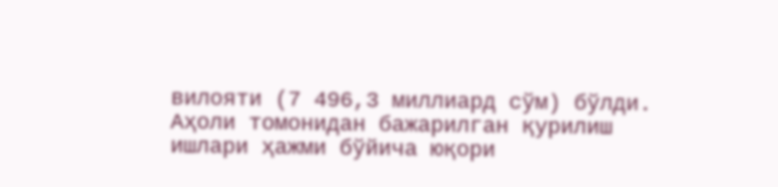вилояти (7 496,3 миллиард сўм) бўлди. Аҳоли томонидан бажарилган қурилиш ишлари ҳажми бўйича юқори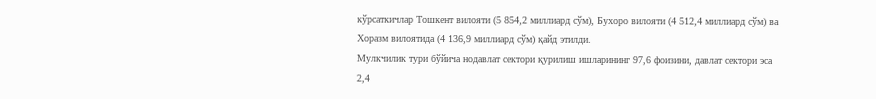кўрсаткичлар Тошкент вилояти (5 854,2 миллиард сўм), Бухоро вилояти (4 512,4 миллиард сўм) ва Хоразм вилоятида (4 136,9 миллиард сўм) қайд этилди.
Мулкчилик тури бўйича нодавлат сектори қурилиш ишларининг 97,6 фоизини, давлат сектори эса 2,4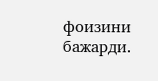фоизини бажарди.